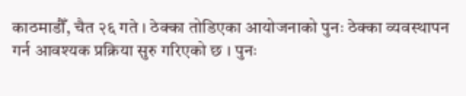काठमाडौँ, चैत २६ गते । ठेक्का तोडिएका आयोजनाको पुनः ठेक्का व्यवस्थापन गर्न आवश्यक प्रक्रिया सुरु गरिएको छ । पुनः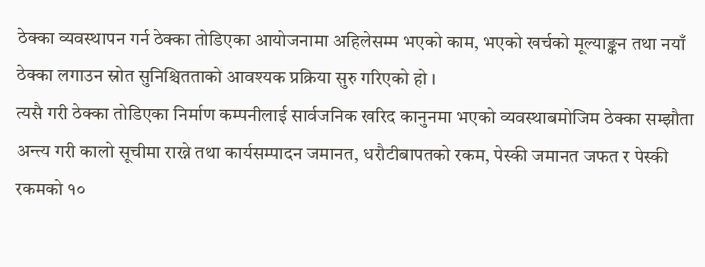ठेक्का व्यवस्थापन गर्न ठेक्का तोडिएका आयोजनामा अहिलेसम्म भएको काम, भएको खर्चको मूल्याङ्कन तथा नयाँ ठेक्का लगाउन स्रोत सुनिश्चितताको आवश्यक प्रक्रिया सुरु गरिएको हो ।
त्यसै गरी ठेक्का तोडिएका निर्माण कम्पनीलाई सार्वजनिक खरिद कानुनमा भएको व्यवस्थाबमोजिम ठेक्का सम्झौता अन्त्य गरी कालो सूचीमा राख्ने तथा कार्यसम्पादन जमानत, धरौटीबापतको रकम, पेस्की जमानत जफत र पेस्की रकमको १०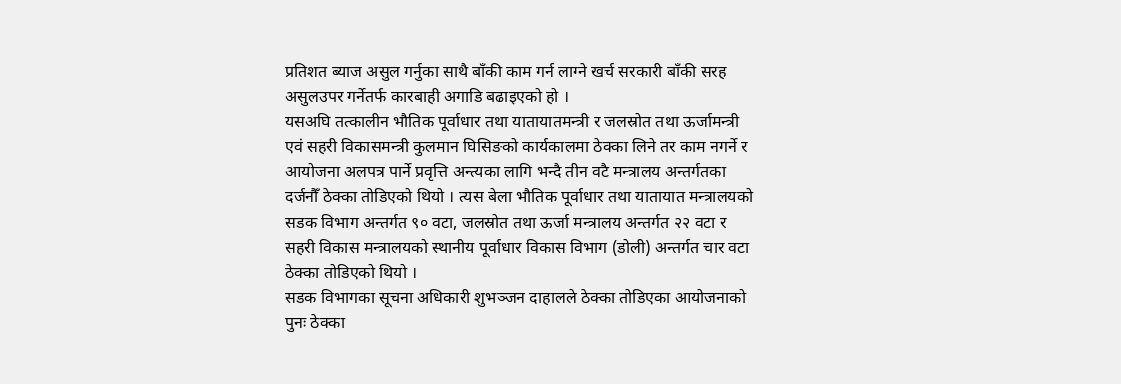प्रतिशत ब्याज असुल गर्नुका साथै बाँकी काम गर्न लाग्ने खर्च सरकारी बाँकी सरह असुलउपर गर्नेतर्फ कारबाही अगाडि बढाइएको हो ।
यसअघि तत्कालीन भौतिक पूर्वाधार तथा यातायातमन्त्री र जलस्रोत तथा ऊर्जामन्त्री एवं सहरी विकासमन्त्री कुलमान घिसिङको कार्यकालमा ठेक्का लिने तर काम नगर्ने र आयोजना अलपत्र पार्ने प्रवृत्ति अन्त्यका लागि भन्दै तीन वटै मन्त्रालय अन्तर्गतका दर्जनौँ ठेक्का तोडिएको थियो । त्यस बेला भौतिक पूर्वाधार तथा यातायात मन्त्रालयको सडक विभाग अन्तर्गत ९० वटा, जलस्रोत तथा ऊर्जा मन्त्रालय अन्तर्गत २२ वटा र सहरी विकास मन्त्रालयको स्थानीय पूर्वाधार विकास विभाग (डोली) अन्तर्गत चार वटा ठेक्का तोडिएको थियो ।
सडक विभागका सूचना अधिकारी शुभञ्जन दाहालले ठेक्का तोडिएका आयोजनाको पुनः ठेक्का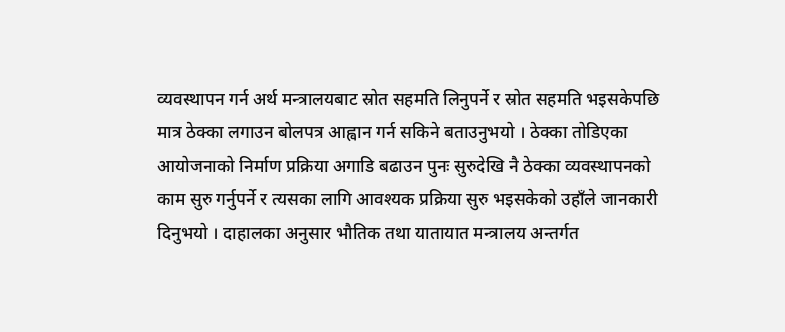व्यवस्थापन गर्न अर्थ मन्त्रालयबाट स्रोत सहमति लिनुपर्ने र स्रोत सहमति भइसकेपछि मात्र ठेक्का लगाउन बोलपत्र आह्वान गर्न सकिने बताउनुभयो । ठेक्का तोडिएका आयोजनाको निर्माण प्रक्रिया अगाडि बढाउन पुनः सुरुदेखि नै ठेक्का व्यवस्थापनको काम सुरु गर्नुपर्ने र त्यसका लागि आवश्यक प्रक्रिया सुरु भइसकेको उहाँले जानकारी दिनुभयो । दाहालका अनुसार भौतिक तथा यातायात मन्त्रालय अन्तर्गत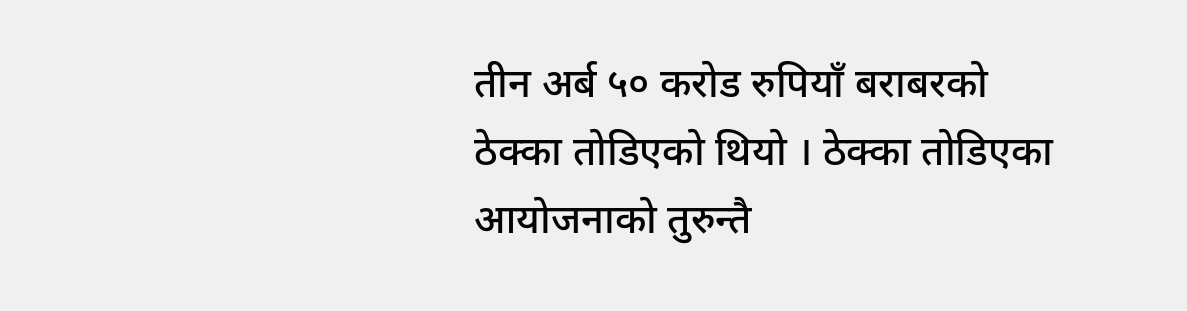तीन अर्ब ५० करोड रुपियाँ बराबरको ठेक्का तोडिएको थियो । ठेक्का तोडिएका आयोजनाको तुरुन्तै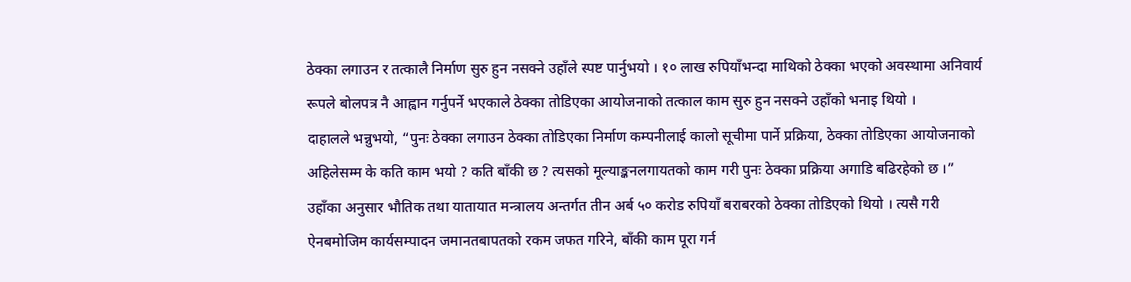ठेक्का लगाउन र तत्कालै निर्माण सुरु हुन नसक्ने उहाँले स्पष्ट पार्नुभयो । १० लाख रुपियाँभन्दा माथिको ठेक्का भएको अवस्थामा अनिवार्य रूपले बोलपत्र नै आह्वान गर्नुपर्ने भएकाले ठेक्का तोडिएका आयोजनाको तत्काल काम सुरु हुन नसक्ने उहाँको भनाइ थियो ।
दाहालले भन्नुभयो, “पुनः ठेक्का लगाउन ठेक्का तोडिएका निर्माण कम्पनीलाई कालो सूचीमा पार्ने प्रक्रिया, ठेक्का तोडिएका आयोजनाको अहिलेसम्म के कति काम भयो ? कति बाँकी छ ? त्यसको मूल्याङ्कनलगायतको काम गरी पुनः ठेक्का प्रक्रिया अगाडि बढिरहेको छ ।” उहाँका अनुसार भौतिक तथा यातायात मन्त्रालय अन्तर्गत तीन अर्ब ५० करोड रुपियाँ बराबरको ठेक्का तोडिएको थियो । त्यसै गरी ऐनबमोजिम कार्यसम्पादन जमानतबापतको रकम जफत गरिने, बाँकी काम पूरा गर्न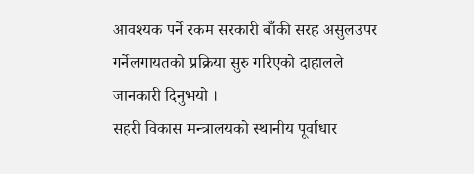आवश्यक पर्ने रकम सरकारी बाँकी सरह असुलउपर गर्नेलगायतको प्रक्रिया सुरु गरिएको दाहालले जानकारी दिनुभयो ।
सहरी विकास मन्त्रालयको स्थानीय पूर्वाधार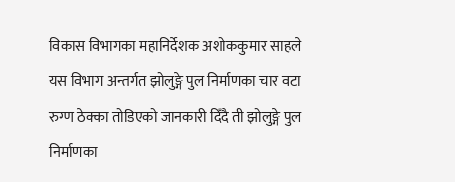विकास विभागका महानिर्देशक अशोककुमार साहले यस विभाग अन्तर्गत झोलुङ्गे पुल निर्माणका चार वटा रुग्ण ठेक्का तोडिएको जानकारी दिँदै ती झोलुङ्गे पुल निर्माणका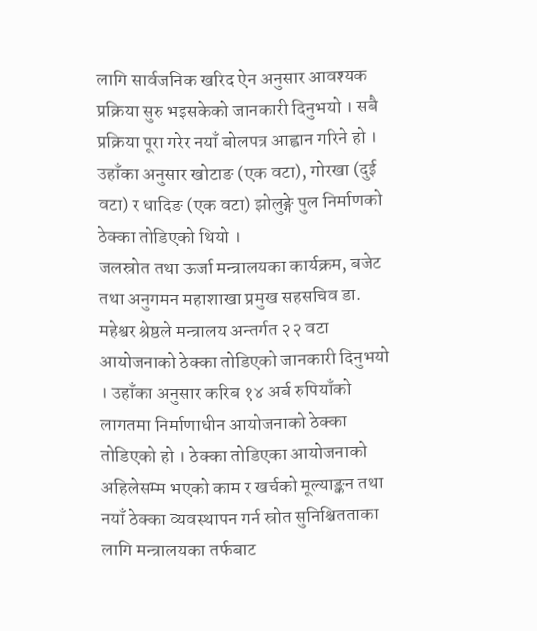लागि सार्वजनिक खरिद ऐन अनुसार आवश्यक प्रक्रिया सुरु भइसकेको जानकारी दिनुभयो । सबै प्रक्रिया पूरा गरेर नयाँ बोलपत्र आह्वान गरिने हो । उहाँका अनुसार खोटाङ (एक वटा), गोरखा (दुई वटा) र धादिङ (एक वटा) झोलुङ्गे पुल निर्माणको ठेक्का तोडिएको थियो ।
जलस्रोत तथा ऊर्जा मन्त्रालयका कार्यक्रम, बजेट तथा अनुगमन महाशाखा प्रमुख सहसचिव डा. महेश्वर श्रेष्ठले मन्त्रालय अन्तर्गत २२ वटा आयोजनाको ठेक्का तोडिएको जानकारी दिनुभयो । उहाँका अनुसार करिब १४ अर्ब रुपियाँको लागतमा निर्माणाधीन आयोजनाको ठेक्का तोडिएको हो । ठेक्का तोडिएका आयोजनाको अहिलेसम्म भएको काम र खर्चको मूल्याङ्कन तथा नयाँ ठेक्का व्यवस्थापन गर्न स्रोत सुनिश्चितताका लागि मन्त्रालयका तर्फबाट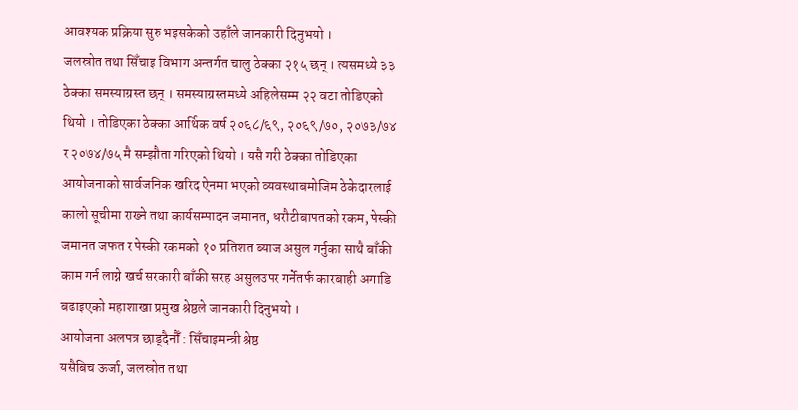आवश्यक प्रक्रिया सुरु भइसकेको उहाँले जानकारी दिनुभयो ।
जलस्रोत तथा सिँचाइ विभाग अन्तर्गत चालु ठेक्का २१५ छन् । त्यसमध्ये ३३ ठेक्का समस्याग्रस्त छन् । समस्याग्रस्तमध्ये अहिलेसम्म २२ वटा तोडिएको थियो । तोडिएका ठेक्का आर्थिक वर्ष २०६८/६९, २०६९/७०, २०७३/७४ र २०७४/७५ मै सम्झौता गरिएको थियो । यसै गरी ठेक्का तोडिएका आयोजनाको सार्वजनिक खरिद ऐनमा भएको व्यवस्थाबमोजिम ठेकेदारलाई कालो सूचीमा राख्ने तथा कार्यसम्पादन जमानत, धरौटीबापतको रकम, पेस्की जमानत जफत र पेस्की रकमको १० प्रतिशत ब्याज असुल गर्नुका साथै बाँकी काम गर्न लाग्ने खर्च सरकारी बाँकी सरह असुलउपर गर्नेतर्फ कारबाही अगाडि बढाइएको महाशाखा प्रमुख श्रेष्ठले जानकारी दिनुभयो ।
आयोजना अलपत्र छाड्दैनौँ : सिँचाइमन्त्री श्रेष्ठ
यसैबिच ऊर्जा, जलस्रोत तथा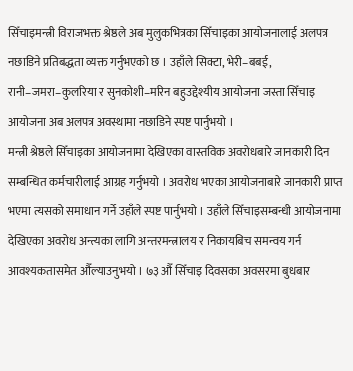सिँचाइमन्त्री विराजभक्त श्रेष्ठले अब मुलुकभित्रका सिँचाइका आयोजनालाई अलपत्र नछाडिने प्रतिबद्धता व्यक्त गर्नुभएको छ । उहाँले सिक्टा, भेरी–बबई, रानी–जमरा–कुलरिया र सुनकोशी–मरिन बहुउद्देश्यीय आयोजना जस्ता सिँचाइ आयोजना अब अलपत्र अवस्थामा नछाडिने स्पष्ट पार्नुभयो ।
मन्त्री श्रेष्ठले सिँचाइका आयोजनामा देखिएका वास्तविक अवरोधबारे जानकारी दिन सम्बन्धित कर्मचारीलाई आग्रह गर्नुभयो । अवरोध भएका आयोजनाबारे जानकारी प्राप्त भएमा त्यसको समाधान गर्ने उहाँले स्पष्ट पार्नुभयो । उहाँले सिँचाइसम्बन्धी आयोजनामा देखिएका अवरोध अन्त्यका लागि अन्तरमन्त्रालय र निकायबिच समन्वय गर्न आवश्यकतासमेत औँल्याउनुभयो । ७३ औँ सिँचाइ दिवसका अवसरमा बुधबार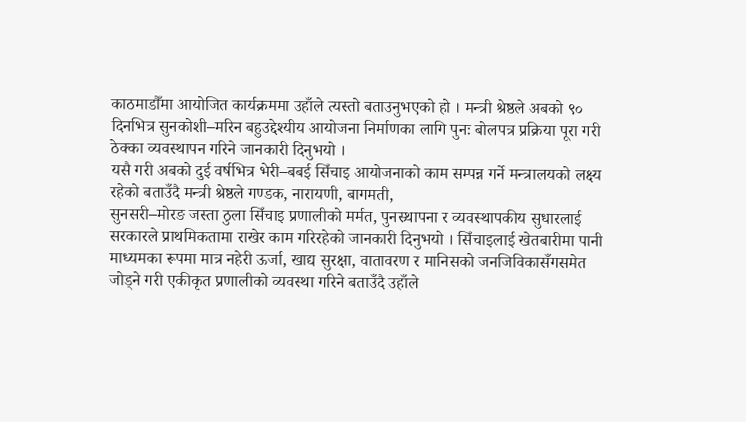काठमाडौँमा आयोजित कार्यक्रममा उहाँले त्यस्तो बताउनुभएको हो । मन्त्री श्रेष्ठले अबको ९० दिनभित्र सुनकोशी–मरिन बहुउद्देश्यीय आयोजना निर्माणका लागि पुनः बोलपत्र प्रक्रिया पूरा गरी ठेक्का व्यवस्थापन गरिने जानकारी दिनुभयो ।
यसै गरी अबको दुई वर्षभित्र भेरी–बबई सिँचाइ आयोजनाको काम सम्पन्न गर्ने मन्त्रालयको लक्ष्य रहेको बताउँदै मन्त्री श्रेष्ठले गण्डक, नारायणी, बागमती,
सुनसरी–मोरङ जस्ता ठुला सिँचाइ प्रणालीको मर्मत, पुनस्र्थापना र व्यवस्थापकीय सुधारलाई सरकारले प्राथमिकतामा राखेर काम गरिरहेको जानकारी दिनुभयो । सिँचाइलाई खेतबारीमा पानी माध्यमका रूपमा मात्र नहेरी ऊर्जा, खाद्य सुरक्षा, वातावरण र मानिसको जनजिविकासँगसमेत जोड्ने गरी एकीकृत प्रणालीको व्यवस्था गरिने बताउँदै उहाँले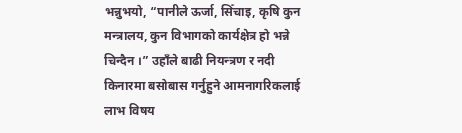भन्नुभयो, “पानीले ऊर्जा, सिँचाइ, कृषि कुन मन्त्रालय, कुन विभागको कार्यक्षेत्र हो भन्ने चिन्दैन ।” उहाँले बाढी नियन्त्रण र नदी किनारमा बसोबास गर्नुहुने आमनागरिकलाई लाभ विषय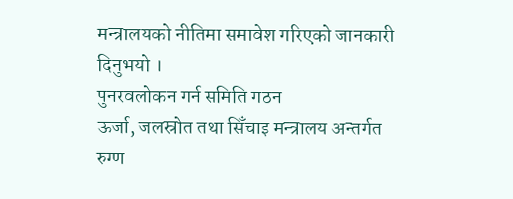मन्त्रालयको नीतिमा समावेश गरिएको जानकारी दिनुभयो ।
पुनरवलोकन गर्न समिति गठन
ऊर्जा, जलस्रोत तथा सिँचाइ मन्त्रालय अन्तर्गत रुग्ण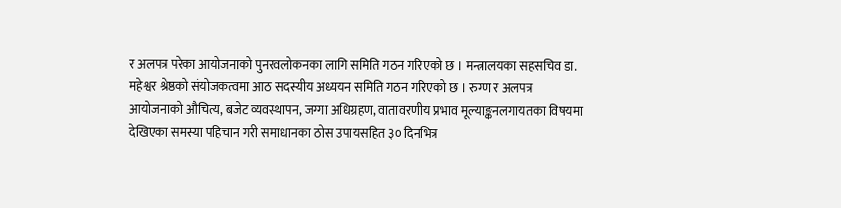र अलपत्र परेका आयोजनाको पुनरवलोकनका लागि समिति गठन गरिएको छ । मन्त्रालयका सहसचिव डा. महेश्वर श्रेष्ठको संयोजकत्वमा आठ सदस्यीय अध्ययन समिति गठन गरिएको छ । रुग्ण र अलपत्र आयोजनाको औचित्य, बजेट व्यवस्थापन, जग्गा अधिग्रहण, वातावरणीय प्रभाव मूल्याङ्कनलगायतका विषयमा देखिएका समस्या पहिचान गरी समाधानका ठोस उपायसहित ३० दिनभित्र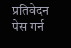प्रतिवेदन पेस गर्न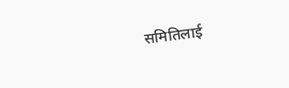समितिलाई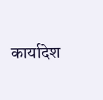कार्यादेश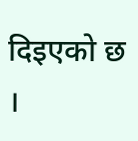दिइएको छ ।